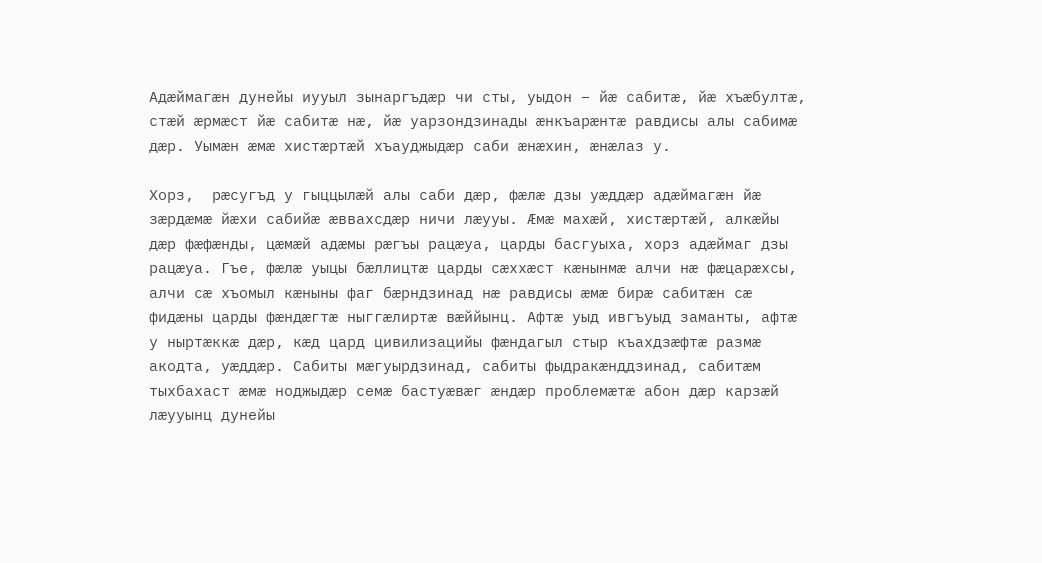Адæймагæн дунейы иууыл зынаргъдæр чи сты, уыдон – йæ сабитæ, йæ хъæбултæ, стæй æрмæст йæ сабитæ нæ, йæ уарзондзинады æнкъарæнтæ равдисы алы сабимæ дæр. Уымæн æмæ хистæртæй хъауджыдæр саби æнæхин, æнæлаз у.

Хорз,  рӕсугъд у гыццылӕй алы саби дæр, фӕлӕ дзы уӕддӕр адӕймагӕн йӕ зӕрдӕмӕ йӕхи сабийӕ ӕввахсдӕр ничи лӕууы. Ӕмӕ махӕй, хистӕртӕй, алкӕйы дӕр фӕфӕнды, цӕмӕй адӕмы рӕгъы рацӕуа, царды басгуыха, хорз адӕймаг дзы рацӕуа. Гъе, фӕлӕ уыцы бӕллицтӕ царды сӕххӕст кӕнынмӕ алчи нӕ фӕцарӕхсы, алчи сӕ хъомыл кӕныны фаг бӕрндзинад нӕ равдисы ӕмӕ бирӕ сабитӕн сӕ фидӕны царды фӕндӕгтӕ ныггӕлиртӕ вӕййынц. Афтӕ уыд ивгъуыд заманты, афтӕ у ныртӕккӕ дӕр, кӕд цард цивилизацийы фӕндагыл стыр къахдзӕфтӕ размӕ акодта, уӕддӕр. Сабиты мӕгуырдзинад, сабиты фыдракӕнддзинад, сабитӕм тыхбахаст ӕмӕ ноджыдӕр семӕ бастуӕвӕг ӕндӕр проблемӕтӕ абон дӕр карзӕй лӕууынц дунейы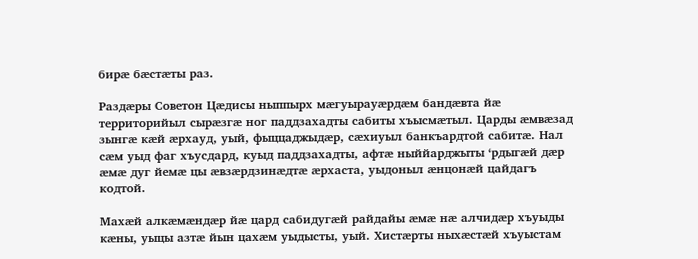бирæ бӕстӕты раз.

Раздӕры Советон Цӕдисы ныппырх мӕгуырауӕрдӕм бандӕвта йӕ территорийыл сырӕзгӕ ног паддзахадты сабиты хъысмӕтыл. Царды ӕмвӕзад зынгӕ кӕй ӕрхауд, уый, фыццаджыдӕр, сӕхиуыл банкъардтой сабитӕ. Нал сӕм уыд фаг хъусдард, куыд паддзахадты, афтӕ ныййарджыты ‘рдыгӕй дӕр ӕмӕ дуг йемӕ цы ӕвзӕрдзинӕдтӕ ӕрхаста, уыдоныл ӕнцонӕй цайдагъ кодтой.

Махӕй алкӕмӕндӕр йӕ цард сабидугӕй райдайы ӕмӕ нӕ алчидӕр хъуыды кӕны, уыцы азтӕ йын цахӕм уыдысты, уый. Хистӕрты ныхӕстӕй хъуыстам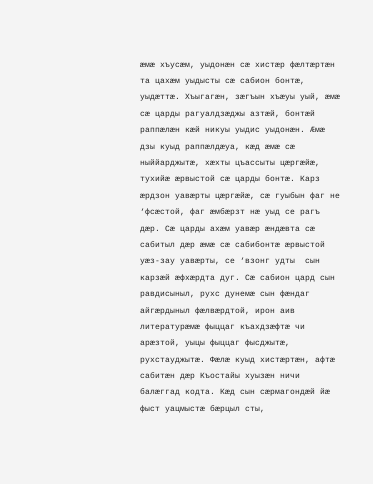ӕмӕ хъусӕм, уыдонӕн сӕ хистӕр фӕлтӕртӕн та цахӕм уыдысты сӕ сабион бонтӕ, уыдӕттӕ. Хъыгагӕн, зӕгъын хъӕуы уый, ӕмӕ сӕ царды рагуалдзӕджы азтӕй, бонтӕй раппӕлӕн кӕй никуы уыдис уыдонӕн. Ӕмӕ дзы куыд раппӕлдӕуа, кӕд ӕмӕ сӕ ныййарджытӕ, хӕхты цъассыты цӕргӕйӕ, тухийӕ ӕрвыстой сӕ царды бонтӕ. Карз ӕрдзон уавӕрты цӕргӕйӕ, сӕ гуыбын фаг не ‘фсӕстой, фаг ӕмбӕрзт нӕ уыд се рагъ дӕр. Сӕ царды ахӕм уавӕр ӕндӕвта сӕ сабитыл дӕр ӕмӕ сӕ сабибонтӕ ӕрвыстой уӕз-зау уавӕрты, се ‘взонг удты  сын карзӕй ӕфхӕрдта дуг. Сӕ сабион цард сын равдисыныл, рухс дунемӕ сын фӕндаг айгӕрдыныл фӕлвӕрдтой, ирон аив литературӕмӕ фыццаг къахдзӕфтӕ чи арӕзтой, уыцы фыццаг фысджытӕ, рухстауджытӕ. Фӕлӕ куыд хистӕртӕн, афтӕ сабитӕн дӕр Къостайы хуызӕн ничи балӕггад кодта. Кӕд сын сӕрмагондӕй йӕ фыст уацмыстӕ бӕрцыл сты,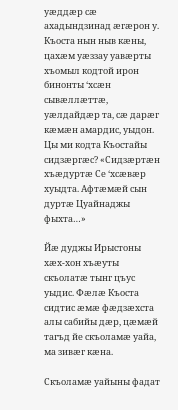уӕддӕр сӕ ахадындзинад ӕгӕрон у. Къоста нын ныв кӕны, цахӕм уӕззау уавӕрты хъомыл кодтой ирон бинонты ‘хсӕн сывӕллӕттӕ, уӕлдайдӕр та, сӕ дарӕг кӕмӕн амардис, уыдон. Цы ми кодта Къостайы сидзӕргӕс? «Сидзӕртӕн хъӕдуртӕ Се ‘хсӕвӕр хуыдта. Афтӕмӕй сын дуртӕ Цуайнаджы фыхта…»

Йӕ дуджы Ирыстоны хӕх-хон хъӕуты скъолатӕ тынг цъус уыдис. Фӕлӕ Къоста сидтис ӕмӕ фӕдзӕхста алы сабийы дӕр, цӕмӕй тагъд йе скъоламӕ уайа, ма зивӕг кӕна.

Скъоламӕ уайыны фадат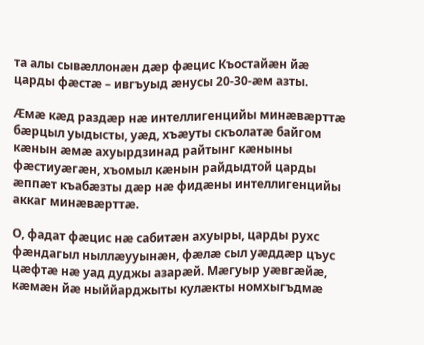та алы сывæллонæн дæр фӕцис Къостайӕн йӕ царды фӕстӕ – ивгъуыд ӕнусы 20-30-ӕм азты.

Ӕмӕ кӕд раздӕр нӕ интеллигенцийы минӕвӕрттӕ бӕрцыл уыдысты, уӕд, хъӕуты скъолатӕ байгом кӕнын ӕмӕ ахуырдзинад райтынг кӕныны фӕстиуӕгӕн, хъомыл кӕнын райдыдтой царды ӕппӕт къабӕзты дӕр нӕ фидӕны интеллигенцийы аккаг минӕвӕрттӕ.

О, фадат фӕцис нӕ сабитӕн ахуыры, царды рухс фӕндагыл ныллӕууынӕн, фӕлӕ сыл уӕддӕр цъус цӕфтӕ нӕ уад дуджы азарӕй. Мӕгуыр уӕвгӕйӕ, кӕмӕн йӕ ныййарджыты кулӕкты номхыгъдмӕ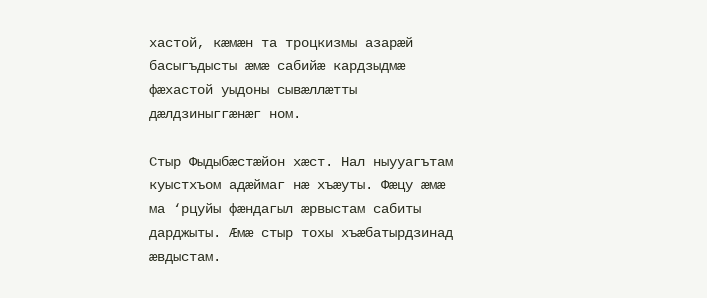хастой, кӕмӕн та троцкизмы азарӕй басыгъдысты ӕмӕ сабийӕ кардзыдмӕ фӕхастой уыдоны сывӕллӕтты дӕлдзиныггӕнӕг ном.

Стыр Фыдыбӕстӕйон хӕст. Нал ныууагътам куыстхъом адӕймаг нӕ хъӕуты. Фӕцу ӕмӕ ма ‘рцуйы фӕндагыл ӕрвыстам сабиты дарджыты. Ӕмӕ стыр тохы хъӕбатырдзинад ӕвдыстам.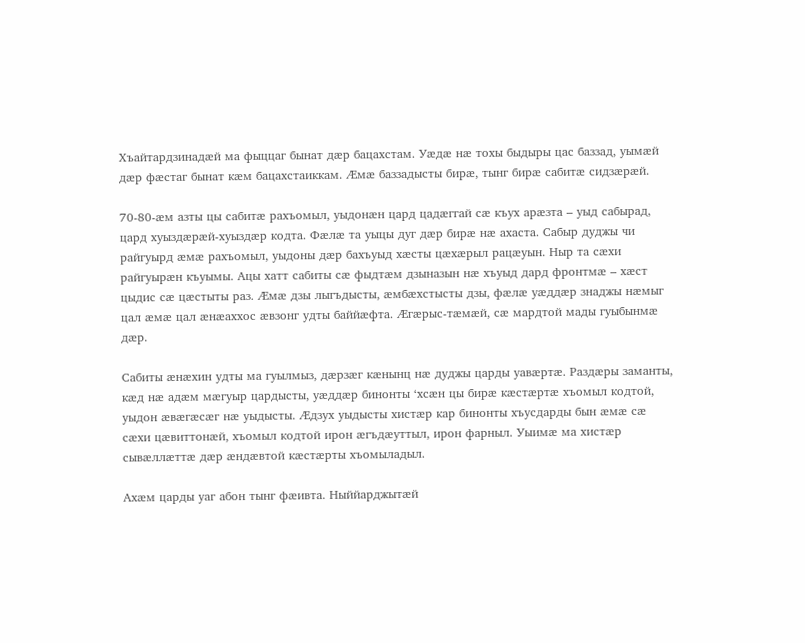Хъайтардзинадӕй ма фыццаг бынат дӕр бацахстам. Уӕдӕ нӕ тохы быдыры цас баззад, уымӕй дӕр фӕстаг бынат кӕм бацахстаиккам. Ӕмӕ баззадысты бирӕ, тынг бирӕ сабитӕ сидзӕрӕй.

70-80-ӕм азты цы сабитӕ рахъомыл, уыдонӕн цард цадӕггай сӕ къух арӕзта – уыд сабырад, цард хуыздӕрӕй-хуыздӕр кодта. Фӕлӕ та уыцы дуг дӕр бирӕ нӕ ахаста. Сабыр дуджы чи райгуырд ӕмӕ рахъомыл, уыдоны дӕр бахъуыд хӕсты цӕхӕрыл рацӕуын. Ныр та сӕхи райгуырӕн къуымы. Ацы хатт сабиты сӕ фыдтӕм дзыназын нӕ хъуыд дард фронтмӕ – хӕст цыдис сӕ цӕстыты раз. Ӕмӕ дзы лыгъдысты, ӕмбӕхстысты дзы, фӕлӕ уӕддӕр знаджы нӕмыг цал ӕмӕ цал ӕнӕаххос ӕвзонг удты баййӕфта. Ӕгӕрыс-тӕмӕй, сӕ мардтой мады гуыбынмӕ дӕр.

Сабиты ӕнӕхин удты ма гуылмыз, дӕрзӕг кӕнынц нӕ дуджы царды уавӕртӕ. Раздӕры заманты, кӕд нӕ адӕм мӕгуыр цардысты, уӕддӕр бинонты ‘хсӕн цы бирӕ кӕстӕртӕ хъомыл кодтой, уыдон ӕвӕгӕсӕг нӕ уыдысты. Ӕдзух уыдысты хистӕр кар бинонты хъусдарды бын ӕмӕ сӕ сӕхи цӕвиттонӕй, хъомыл кодтой ирон ӕгъдӕуттыл, ирон фарныл. Уыимӕ ма хистӕр сывӕллӕттӕ дӕр ӕндӕвтой кӕстӕрты хъомыладыл.

Ахӕм царды уаг абон тынг фӕивта. Ныййарджытӕй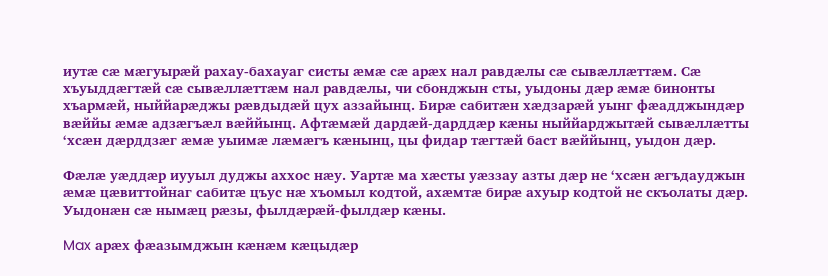иутӕ сӕ мӕгуырӕй рахау-бахауаг систы ӕмӕ сӕ арӕх нал равдӕлы сӕ сывӕллӕттӕм. Сӕ хъуыддӕгтӕй сӕ сывӕллӕттӕм нал равдӕлы, чи сбонджын сты, уыдоны дӕр ӕмӕ бинонты хъармӕй, ныййарӕджы рӕвдыдӕй цух аззайынц. Бирӕ сабитӕн хӕдзарӕй уынг фӕадджындӕр вӕййы ӕмӕ адзӕгъӕл вӕййынц. Афтӕмӕй дардӕй-дарддӕр кӕны ныййарджытӕй сывӕллӕтты ‘хсӕн дӕрддзӕг ӕмӕ уыимӕ лӕмӕгъ кӕнынц, цы фидар тӕгтӕй баст вӕййынц, уыдон дӕр.

Фӕлӕ уӕддӕр иууыл дуджы аххос нӕу. Уартӕ ма хӕсты уӕззау азты дӕр не ‘хсӕн ӕгъдауджын ӕмӕ цӕвиттойнаг сабитӕ цъус нӕ хъомыл кодтой, ахӕмтӕ бирӕ ахуыр кодтой не скъолаты дӕр. Уыдонӕн сӕ нымӕц рӕзы, фылдӕрӕй-фылдӕр кӕны.

Max арӕх фӕазымджын кӕнӕм кӕцыдӕр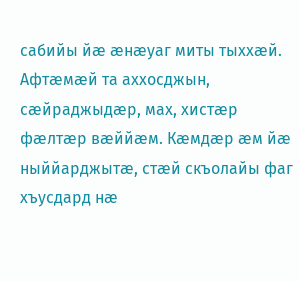сабийы йӕ ӕнӕуаг миты тыххӕй. Афтӕмӕй та аххосджын, сӕйраджыдӕр, мах, хистӕр фӕлтӕр вӕййӕм. Кӕмдӕр ӕм йӕ ныййарджытӕ, стæй скъолайы фаг хъусдард нӕ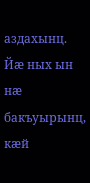аздахынц. Йӕ ных ын нӕ бакъуырынц, кӕй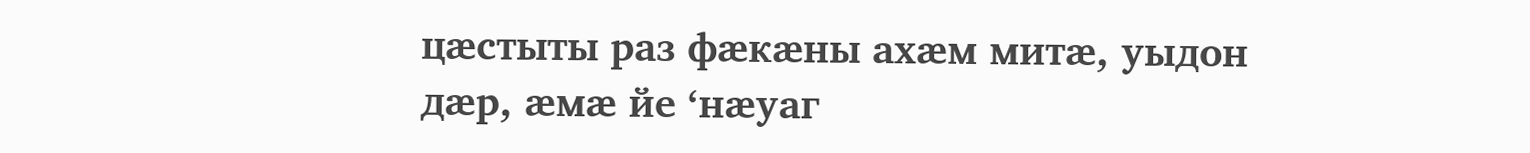цӕстыты раз фӕкӕны ахӕм митӕ, уыдон дӕр, ӕмӕ йе ‘нӕуаг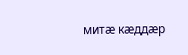митӕ кӕддӕр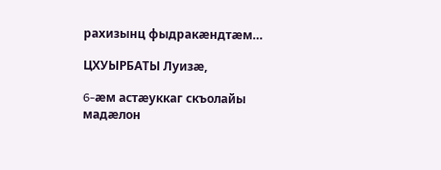рахизынц фыдракӕндтӕм…

ЦХУЫРБАТЫ Луизæ,

6-æм астæуккаг скъолайы мадæлон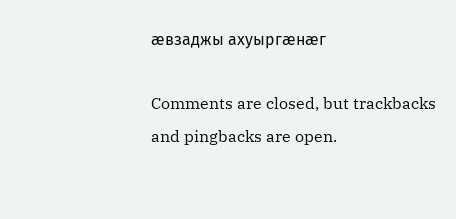æвзаджы ахуыргæнæг

Comments are closed, but trackbacks and pingbacks are open.